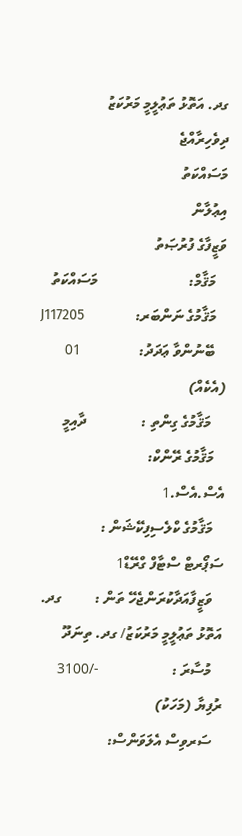ގދ. އަތޮޅު ތަޢުލީމީ މަރުކަޒު
ދިވެހިރާއްޖެ
މަސައްކަތު
އިޢުލާން
ވަޒީފާގެ ފުރުޞަތު
   މަޤާމް:                         މަސައްކަތު
   މަޤާމުގެ ނަންބަރ:              J117205
   ބޭނުންވާ ޢަދަދު:                01 (އެކެއް)
    މަޤާމުގެ ގިންތި :               ދާއިމީ
   މަޤާމުގެ ރޭންކް:                އެސް.އެސް.1
   މަޤާމުގެ ކްލެސިފިކޭޝަން :         ސަޕޯރޓް ސްޓާފް ގްރޭޑް1
   ވަޒީފާއަދާކުރަންޖެހޭ ތަން :         ގދ. އަތޮޅު ތަޢުލީމީ މަރުކަޒު/ ގދ. ތިނަދޫ
   މުސާރަ :                    -/3100 ރުފިޔާ (މަހަކު)
   ސަރވިސް އެލަވަންސް: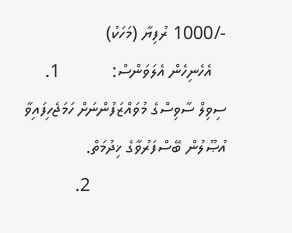-/1000 ރުފިޔާ (މަހަކު)
   އެހެނިހެން އެލަވަންސް:           1. ސިވިލް ސާވިސްގެ މުވައްޒަފުންނަށް ހަމަޖެހިފައިވާ އުޞޫލުން ބޭސްފަރުވާގެ ޚިދުމަތް.
                             2.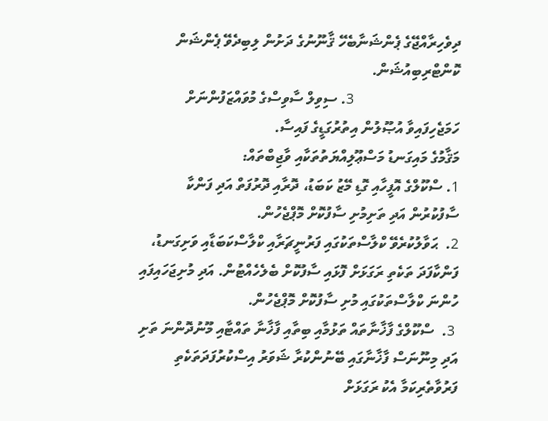ދިވެހިރާއްޖޭގެ ޕެންޝަނާބެހޭ ޤާނޫނުގެ ދަށުން ލިބިދެވޭ ޕެންޝަން ކޮންޓްރިބިއުޝަން.
                             3. ސިވިލް ސާވިސްގެ މުވައްޒަފުންނަށް ހަމަޖެހިފައިވާ އުޞޫލުން އިތުރުގަޑީގެ ފައިސާ.
މަޤާމުގެ މައިގަނޑު މަސްޢޫލިއްޔަތުތަކާއި ވާޖިބްތައް:
1. ސްކޫލްގެ އޮފީހާއި ގޮޑި މޭޒު ކަބަޑު، ދޮރާއި ދޮރުފަތް އަދި ފަންކާ ސާފުކުރުން އަދި ތަށިމުށި ސާފުކޮށް މޮޕްޖެހުން.
2.  ޙަވާލުކުރެވޭ ކްލާސްތަކުގައި ފަރުނީޗަރާއި ކްލާސްކަބަޑާއި ވަށިގަނޑު، ފަންކާފަދަ ތަކެތި ރަގަޅަށް ފޮޅައި ސާފުކޮށް ބެލެހެއްޓުން. އަދި މުށިޖަހައިފައި ހުންނަ ކްލާސްތަކުގައި މުށި ސާފުކޮށް މޮޕްޖެހުން.
 3.  ސްކޫލްގެ ފާޚާނާތައް ތަޅުމާއި ބިތާއި ފާޚާނާ ތައްޓާއި މޫނުދޮންނަ ތަށި އަދި މިނޫނަސް ފާޚާނާގައި ބޭނުންކުރާ ޝަވަރު އިސްކުރުފަދަތަކެތި ފަރުވާތެރިކަމާ އެކު ރަގަޅަށް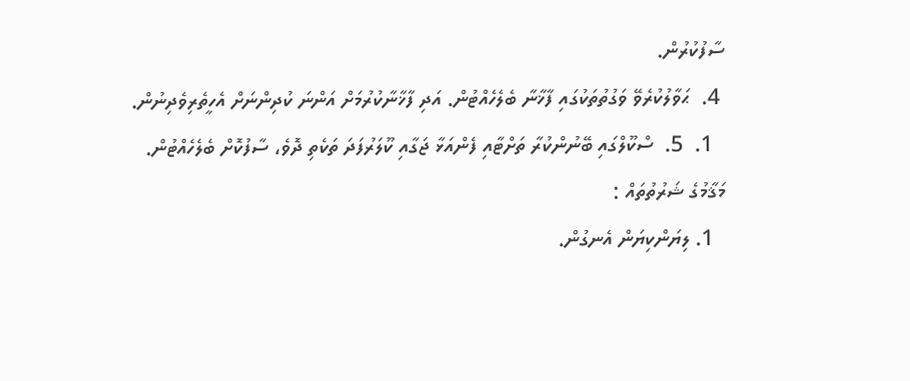ސާފުކުރުން.
 4.  ޙަވާލުކުރެވޭ ވަގުތުތަކުގައި ފާޚާނާ ބެލެހެއްޓުން. އަދި ފާޚާނާކުރުމަށް އަންނަ ކުދިންނަށް އެހީތެރިވެދިނުން.
  1.  5.  ސްކޫލްގައި ބޭނުންކުރާ ތަށްޓާއި ފެންއަޅާ ޖަގާއި ކޫލަރުފަދަ ތަކެތި ދޮވެ، ސާފުކޮށް ބެލެހެއްޓުން.
މަޤާމުގެ ޝަރުތުތައް :
  1. ލިޔަންކިޔަން އެނގުން.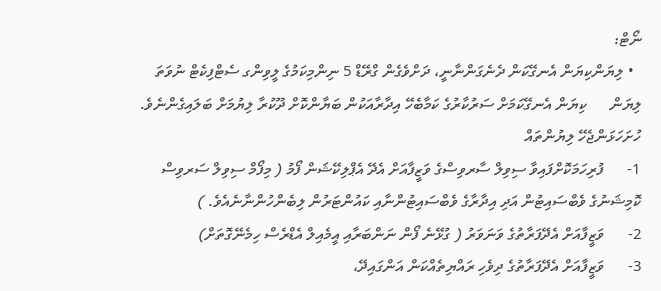ނޯޓް:
  • ލިޔަންކިޔަން އެނގޭކަން ދެނެގަންނާނީ، ދަށްވެގެން ގްރޭޑް 5 ނިންމިކަމުގެ ލީވިންގ ސެޓްފިކެޓް ނުވަތަ ލިޔަން      ކިޔަން އެނގޭކަމަށް ސަރުކާރުގެ ކަމާބެހޭ އިދާރާއަކުން ބަޔާންކޮށް ދޫކުރާ ލިޔުމަށް ބަލައިގެންނެވެ.
ހުށަހަޅަންޖެހޭ ލިޔުންތައް
1-      ފުރިހަމަކޮށްފައިވާ ސިވިލް ސާރވިސްގެ ވަޒީފާއަށް އެދޭ އެޕްލިކޭޝަން ފޯމު ( މިފޯމް ސިވިލް ސަރވިސް ކޮމިޝަނުގެ ވެބްސައިޓުން އަދި އިދާރާގެ ވެބްސައިޓުންނާއި ކައުންޓަރުން ލިބެންހުންނާނެއެވެ. )
2-      ވަޒީފާއަށް އެދޭފަރާތުގެ ވަނަވަރު ( ގުޅޭނެ ފޯން ނަންބަރާއި އީމެއިލް އެޑްރެސް ހިމެނޭގޮތަށް)
3-      ވަޒީފާއަށް އެދޭފަރާތުގެ ދިވެހި ރައްޔިތެއްކަން އަންގައިދޭ،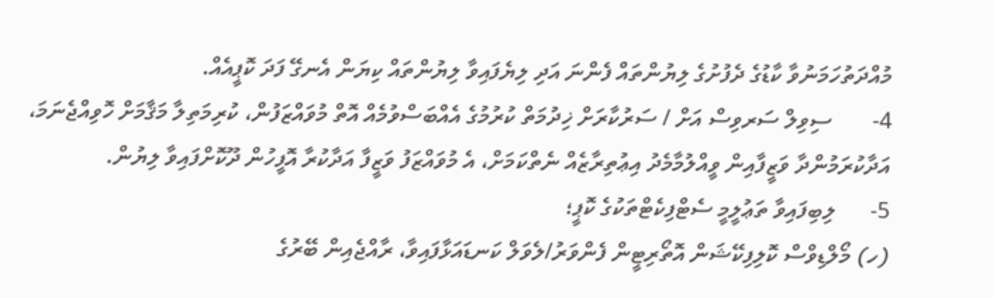މުއްދަތުހަމަނުވާ ކާޑުގެ ދެފުށުގެ ލިޔުންތައް ފެންނަ އަދި ލިޔެފައިވާ ލިޔުންތައް ކިޔަން އެނގޭ ފަދަ ކޮޕީއެއް.
4-       ސިވިލް ސަރވިސް އަށް / ސަރުކާރަށް ޚިދުމަތް ކުރުމުގެ އެއްބަސްވުމެއް އޮތް މުވައްޒަފުން، ކުރިމަތިލާ މަޤާމަށް ހޮވިއްޖެނަމަ، އަދާކުރަމުންދާ ވަޒީފާއިން ވީއްލުމާމެދު އިޢުތިރާޒެއް ނެތްކަމަށް، އެ މުވައްޒަފު ވަޒީފާ އަދާކުރާ އޮފީހުން ދޫކޮށްފައިވާ ލިޔުން.
5-      ލިބިފައިވާ ތަޢުލީމީ ސެޓްފިކެޓްތަކުގެ ކޮޕީ؛
(ހ) މޯލްޑިވްސް ކޮލިފިކޭޝަން އޮތޯރިޓީން ފެންވަރު/ލެވަލް ކަނޑައަޅާފައިވާ، ރާއްޖެއިން ބޭރުގެ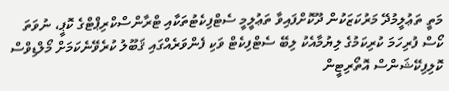މަތީ ތަޢުލީމުދޭ މަރުކަޒަކުން ދޫކޮށްފައިވާ ތަޢުލީމީ ސެޓްފިކެޓުތަކާއި ޓްރާންސްކްރިޕްޓްގެ ކޮޕީ، ނުވަތަ ކޯސް ފުރިހަމަ ކުރިކަމުގެ ލިޔުމާއެކު ލިބޭ ސެޓްފިކެޓް ވަކި ފެންވަރެއްގައި ޤަބޫލު ކުރެވޭނެކަމަށް މޯލްޑިވްސް ކޮލިފިކޭޝަންސް އޮތޯރިޓީން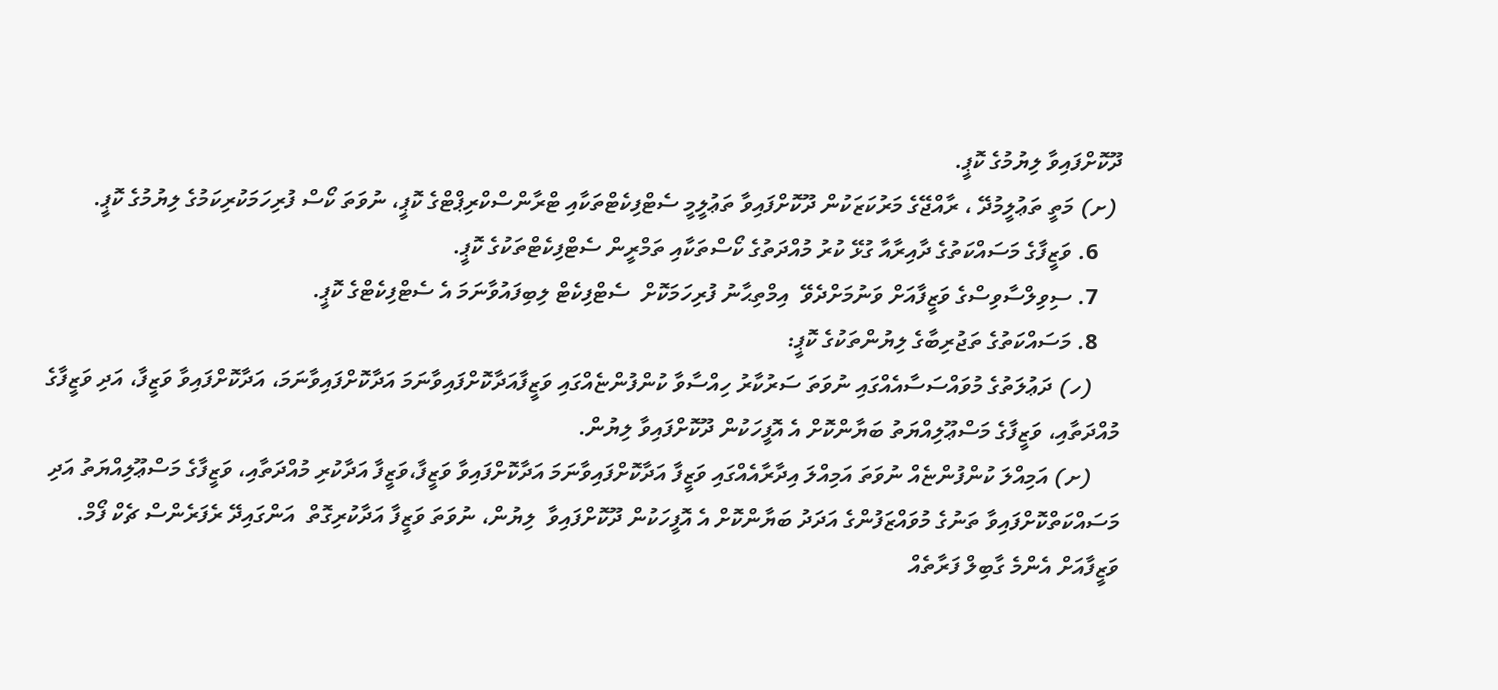ދޫކޮށްފައިވާ ލިޔުމުގެ ކޮޕީ.
 (ށ) މަތީ ތަޢުލީމުދޭ ، ރާއްޖޭގެ މަރުކަޒަކުން ދޫކޮށްފައިވާ ތަޢުލީމީ ސެޓްފިކެޓްތަކާއި ޓްރާންސްކްރިޕްޓްގެ ކޮޕީ، ނުވަތަ ކޯސް ފުރިހަމަކުރިކަމުގެ ލިޔުމުގެ ކޮޕީ.
    6. ވަޒީފާގެ މަސައްކަތުގެ ދާއިރާއާ ގުޅޭ ކުރު މުއްދަތުގެ ކޯސްތަކާއި ތަމްރީން ސެޓްފިކެޓްތަކުގެ ކޮޕީ.
    7. ސިވިލްސާވިސްގެ ވަޒީފާއަށް ވަނުމަށްދެވޭ  އިމްތިޙާނު ފުރިހަމަކޮށް  ސެޓްފިކެޓް ލިބިފައުވާނަމަ އެ ސެޓްފިކެޓްގެ ކޮޕީ.
    8. މަސައްކަތުގެ ތަޖުރިބާގެ ލިޔުންތަކުގެ ކޮޕީ:
     (ހ) ދަޢުލަތުގެ މުވައްސަސާއެއްގައި ނުވަތަ ސަރުކާރު ހިއްސާވާ ކުންފުންޏެއްގައި ވަޒީފާއަދާކޮށްފައިވާނަމަ އަދާކޮށްފައިވާނަމަ، އަދާކޮށްފައިވާ ވަޒީފާ، އަދި ވަޒީފާގެ މުއްދަތާއި، ވަޒީފާގެ މަސްޢޫލިއްޔަތު ބަޔާންކޮށް އެ އޮފީހަކުން ދޫކޮށްފައިވާ ލިޔުން.
     (ށ) އަމިއްލަ ކުންފުންޏެއް ނުވަތަ އަމިއްލަ އިދާރާއެއްގައި ވަޒީފާ އަދާކޮށްފައިވާނަމަ އަދާކޮށްފައިވާ ވަޒީފާ،ވަޒީފާ އަދާކުރި މުއްދަތާއި، ވަޒީފާގެ މަސްޢޫލިއްޔަތު އަދި މަސައްކަތްކޮށްފައިވާ ތަނުގެ މުވައްޒަފުންގެ އަދަދު ބަޔާންކޮށް އެ އޮފީހަކުން ދޫކޮށްފައިވާ  ލިޔުން، ނުވަތަ ވަޒީފާ އަދާކުރިގޮތް  އަންގައިދޭ ރެފަރެންސް ޗެކް ފޯމް.
ވަޒީފާއަށް އެންމެ ގާބިލް ފަރާތެއް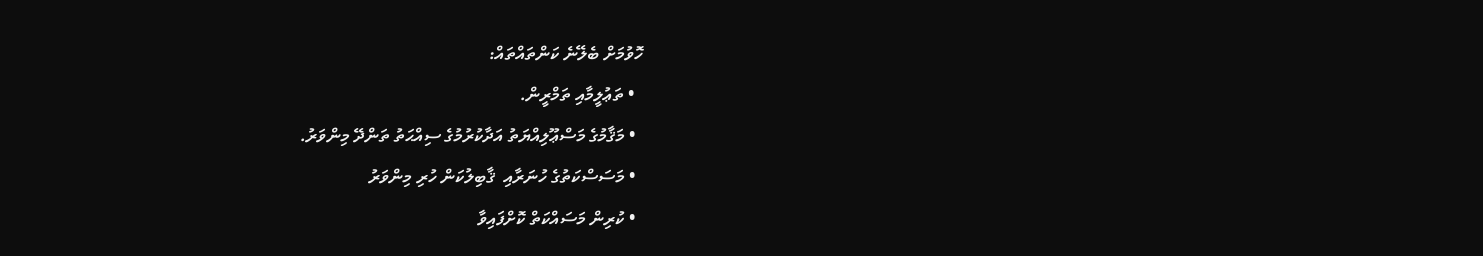ހޮވުމަށް ބެލޭނެ ކަންތައްތައް:
  • ތަޢުލީމާއި ތަމްރީން.
  • މަޤާމުގެ މަސްޢޫލިއްޔަތު އަދާކުރުމުގެ ސިއްޙަތު ތަންދޭ މިންވަރު.
  • މަސަސްކަތުގެ ހުނަރާއި  ޤާބިލުކަން ހުރި މިންވަރު
  • ކުރިން މަސައްކަތް ކޮށްފައިވާ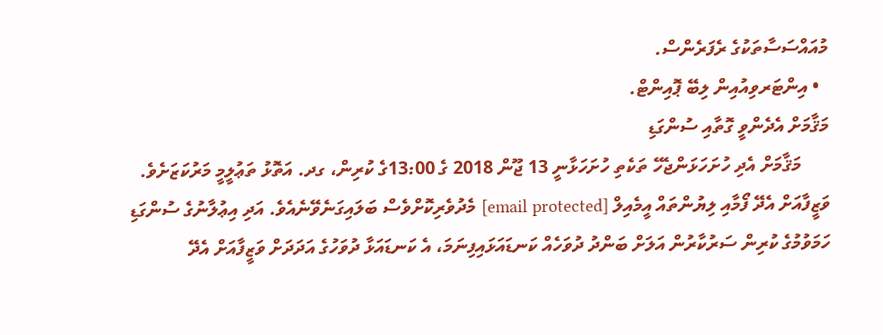މުއައްސަސާތަކުގެ ރެފަރެންސް.
  • އިންޓަރވިއުއިން ލިބޭ ޕޮއިންޓް.
މަޤާމަށް އެދެންވީ ގޮތާއި ސުންގަޑި
      މަޤާމަށް އެދި ހުށަހަޅަންޖެހޭ ތަކެތި ހުށަހަޅާނީ 13 ޖޫން 2018 ގެ 13:00ގެ ކުރިން، ގދ. އަތޮޅު ތަޢުލީމީ މަރުކަޒަށެވެ. ވަޒީފާއަށް އެދޭ ފޯމާއި ލިޔުންތައް އީމެއިލް [email protected] މެދުވެރިކޮށްވެސް ބަލައިގަނެވޭނެއެވެ. އަދި އިޢުލާނުގެ ސުންގަޑި ހަމަވުމުގެ ކުރިން ސަރުކާރުން އަލަށް ބަންދު ދުވަހެއް ކަނޑައަޅައިފިނަމަ، އެ ކަނޑައަޅާ ދުވަހުގެ އަދަދަށް ވަޒީފާއަށް އެދޭ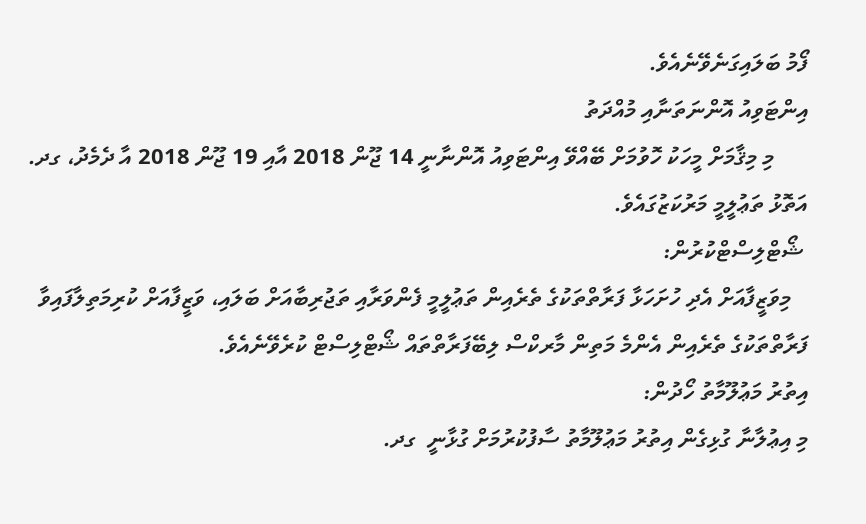ފޯމު ބަލައިގަނެވޭނެއެވެ.
އިންޓަވިއު އޮންނަތަނާއި މުއްދަތު
      މި މިޤާމަށް މީހަކު ހޮވުމަށް ބޭއްވޭ އިންޓަވިއު އޮންނާނީ 14 ޖޫން 2018 އާއި 19 ޖޫން 2018 އާ ދެމެދު، ގދ. އަތޮޅު ތަޢުލީމީ މަރުކަޒުގައެވެ.
 ޝޯޓްލިސްޓްކުރުން:
   މިވަޒީފާއަށް އެދި ހުށަހަޅާ ފަރާތްތަކުގެ ތެރެއިން ތަޢުލީމީ ފެންވަރާއި ތަޖުރިބާއަށް ބަލައި، ވަޒީފާއަށް ކުރިމަތިލާފައިވާ ފަރާތްތަކުގެ ތެރެއިން އެންމެ މަތިން މާރކްސް ލިބޭފަރާތްތައް ޝޯޓްލިސްޓް ކުރެވޭނެއެވެ.
އިތުރު މަޢުލޫމާތު ހޯދުން:
މި އިޢުލާނާ ގުޅިގެން އިތުރު މަޢުލޫމާތު ސާފުކުރުމަށް ގުޅާނީ  ގދ.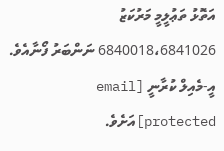އަތޮޅު ތަޢުލީމީ މަރުކަޒު 6840018،6841026 ނަންބަރު ފޯނާއެވެ. އީ-މެއިލް ކުރާނީ [email protected]އަށެވެ.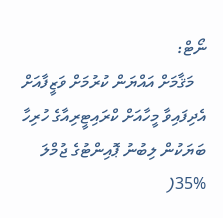ނޯޓް:
   މަޤާމަށް އައްޔަން ކުރުމަށް ވަޒީފާއަށް އެދިފައިވާ މީހާއަށް ކްރައިޓީރިއާގެ ހުރިހާ ބަޔަކުން ލިބުނު ޕޮއިންޓުގެ ޖުމްލަ %35(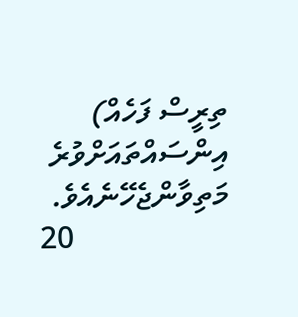ތިރީސް ފަހެއް) އިންސައްތައަށްވުރެ މަތިވާންޖެހޭނެއެވެ.
                    20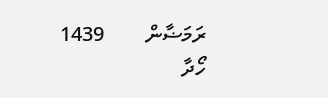ރަމަޟާން        1439
ހޯދާ